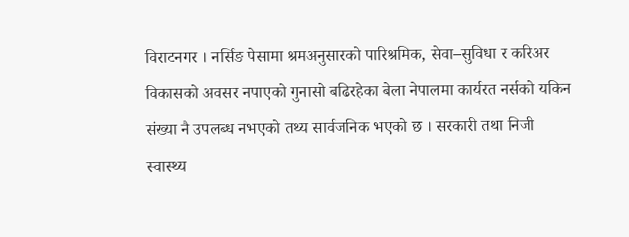विराटनगर । नर्सिङ पेसामा श्रमअनुसारको पारिश्रमिक, सेवा–सुविधा र करिअर विकासको अवसर नपाएको गुनासो बढिरहेका बेला नेपालमा कार्यरत नर्सको यकिन संख्या नै उपलब्ध नभएको तथ्य सार्वजनिक भएको छ । सरकारी तथा निजी स्वास्थ्य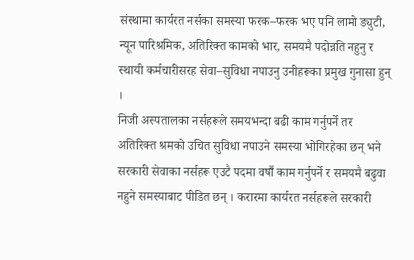संस्थामा कार्यरत नर्सका समस्या फरक–फरक भए पनि लामो ड्युटी, न्यून पारिश्रमिक, अतिरिक्त कामको भार, समयमै पदोन्नति नहुनु र स्थायी कर्मचारीसरह सेवा–सुविधा नपाउनु उनीहरूका प्रमुख गुनासा हुन् ।
निजी अस्पतालका नर्सहरूले समयभन्दा बढी काम गर्नुपर्ने तर अतिरिक्त श्रमको उचित सुविधा नपाउने समस्या भोगिरहेका छन् भने सरकारी सेवाका नर्सहरू एउटै पदमा वर्षौं काम गर्नुपर्ने र समयमै बढुवा नहुने समस्याबाट पीडित छन् । करारमा कार्यरत नर्सहरूले सरकारी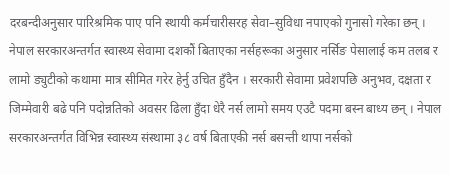दरबन्दीअनुसार पारिश्रमिक पाए पनि स्थायी कर्मचारीसरह सेवा–सुविधा नपाएको गुनासो गरेका छन् ।
नेपाल सरकारअन्तर्गत स्वास्थ्य सेवामा दशकौं बिताएका नर्सहरूका अनुसार नर्सिङ पेसालाई कम तलब र लामो ड्युटीको कथामा मात्र सीमित गरेर हेर्नु उचित हुँदैन । सरकारी सेवामा प्रवेशपछि अनुभव, दक्षता र जिम्मेवारी बढे पनि पदोन्नतिको अवसर ढिला हुँदा धेरै नर्स लामो समय एउटै पदमा बस्न बाध्य छन् । नेपाल सरकारअन्तर्गत विभिन्न स्वास्थ्य संस्थामा ३८ वर्ष बिताएकी नर्स बसन्ती थापा नर्सको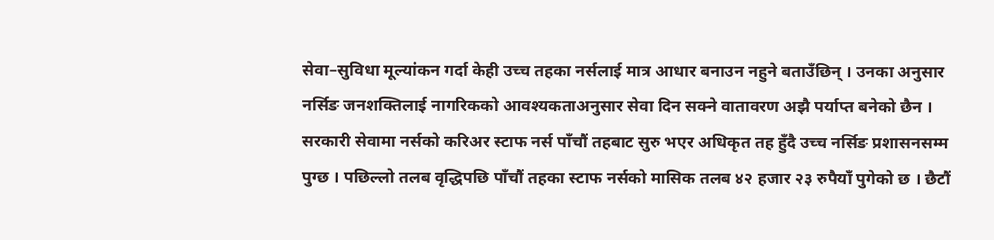सेवा–सुविधा मूल्यांकन गर्दा केही उच्च तहका नर्सलाई मात्र आधार बनाउन नहुने बताउँछिन् । उनका अनुसार नर्सिङ जनशक्तिलाई नागरिकको आवश्यकताअनुसार सेवा दिन सक्ने वातावरण अझै पर्याप्त बनेको छैन ।
सरकारी सेवामा नर्सको करिअर स्टाफ नर्स पाँचौं तहबाट सुरु भएर अधिकृत तह हुँदै उच्च नर्सिङ प्रशासनसम्म पुग्छ । पछिल्लो तलब वृद्धिपछि पाँचौं तहका स्टाफ नर्सको मासिक तलब ४२ हजार २३ रुपैयाँ पुगेको छ । छैटौं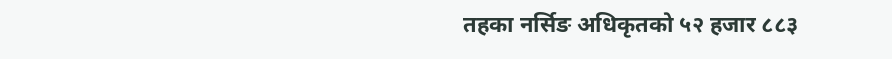तहका नर्सिङ अधिकृतको ५२ हजार ८८३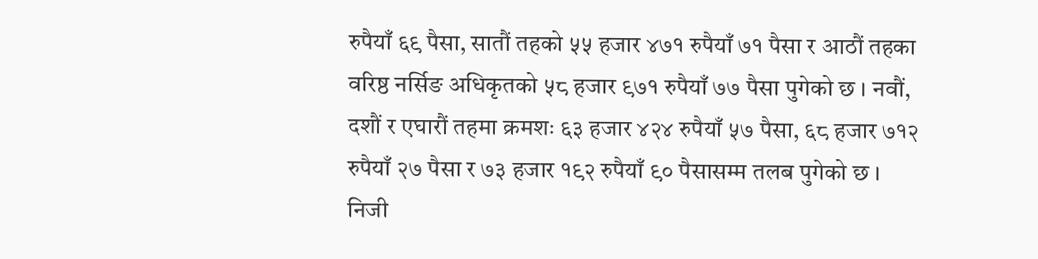रुपैयाँ ६९ पैसा, सातौं तहको ५५ हजार ४७१ रुपैयाँ ७१ पैसा र आठौं तहका वरिष्ठ नर्सिङ अधिकृतको ५८ हजार ९७१ रुपैयाँ ७७ पैसा पुगेको छ । नवौं, दशौं र एघारौं तहमा क्रमशः ६३ हजार ४२४ रुपैयाँ ५७ पैसा, ६८ हजार ७१२ रुपैयाँ २७ पैसा र ७३ हजार १९२ रुपैयाँ ९० पैसासम्म तलब पुगेको छ ।
निजी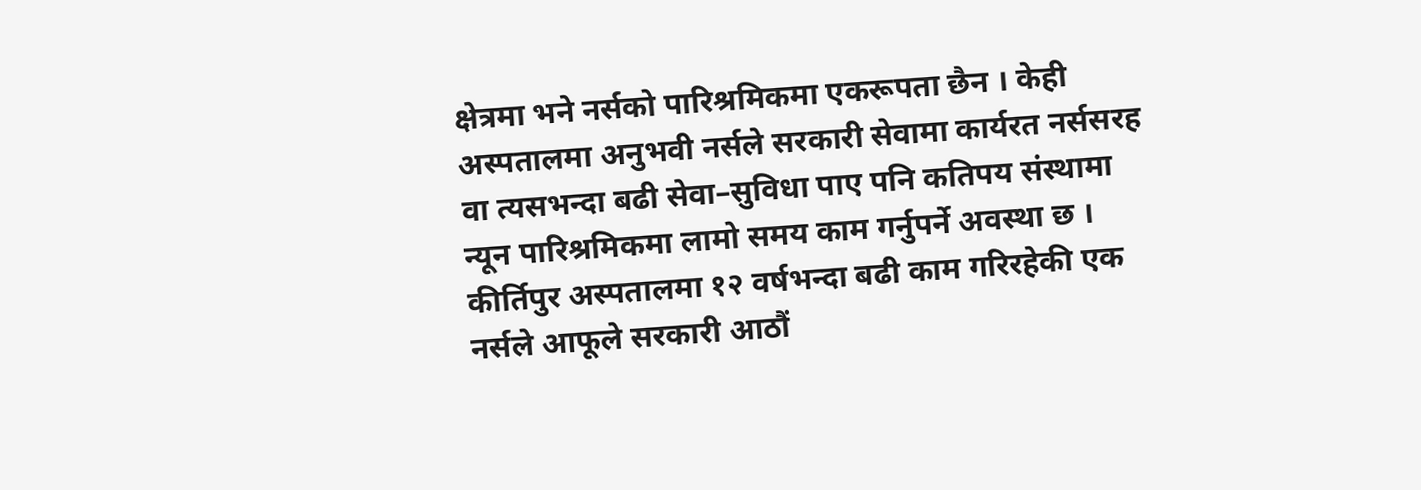क्षेत्रमा भने नर्सको पारिश्रमिकमा एकरूपता छैन । केही अस्पतालमा अनुभवी नर्सले सरकारी सेवामा कार्यरत नर्ससरह वा त्यसभन्दा बढी सेवा–सुविधा पाए पनि कतिपय संस्थामा न्यून पारिश्रमिकमा लामो समय काम गर्नुपर्ने अवस्था छ । कीर्तिपुर अस्पतालमा १२ वर्षभन्दा बढी काम गरिरहेकी एक नर्सले आफूले सरकारी आठौं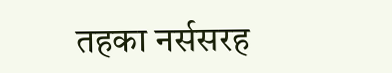तहका नर्ससरह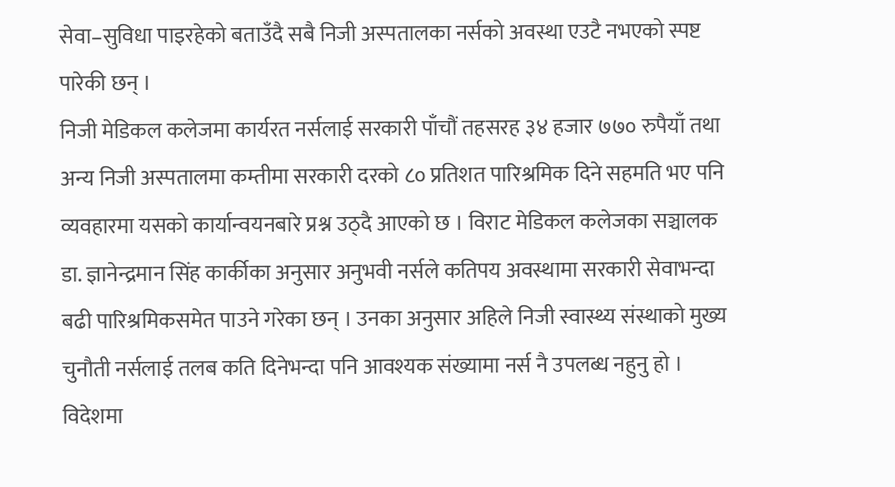सेवा–सुविधा पाइरहेको बताउँदै सबै निजी अस्पतालका नर्सको अवस्था एउटै नभएको स्पष्ट पारेकी छन् ।
निजी मेडिकल कलेजमा कार्यरत नर्सलाई सरकारी पाँचौं तहसरह ३४ हजार ७७० रुपैयाँ तथा अन्य निजी अस्पतालमा कम्तीमा सरकारी दरको ८० प्रतिशत पारिश्रमिक दिने सहमति भए पनि व्यवहारमा यसको कार्यान्वयनबारे प्रश्न उठ्दै आएको छ । विराट मेडिकल कलेजका सञ्चालक डा. ज्ञानेन्द्रमान सिंह कार्कीका अनुसार अनुभवी नर्सले कतिपय अवस्थामा सरकारी सेवाभन्दा बढी पारिश्रमिकसमेत पाउने गरेका छन् । उनका अनुसार अहिले निजी स्वास्थ्य संस्थाको मुख्य चुनौती नर्सलाई तलब कति दिनेभन्दा पनि आवश्यक संख्यामा नर्स नै उपलब्ध नहुनु हो । विदेशमा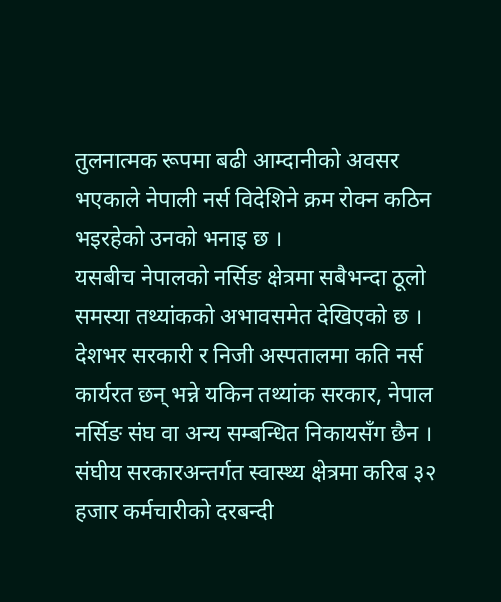तुलनात्मक रूपमा बढी आम्दानीको अवसर भएकाले नेपाली नर्स विदेशिने क्रम रोक्न कठिन भइरहेको उनको भनाइ छ ।
यसबीच नेपालको नर्सिङ क्षेत्रमा सबैभन्दा ठूलो समस्या तथ्यांकको अभावसमेत देखिएको छ । देशभर सरकारी र निजी अस्पतालमा कति नर्स कार्यरत छन् भन्ने यकिन तथ्यांक सरकार, नेपाल नर्सिङ संघ वा अन्य सम्बन्धित निकायसँग छैन । संघीय सरकारअन्तर्गत स्वास्थ्य क्षेत्रमा करिब ३२ हजार कर्मचारीको दरबन्दी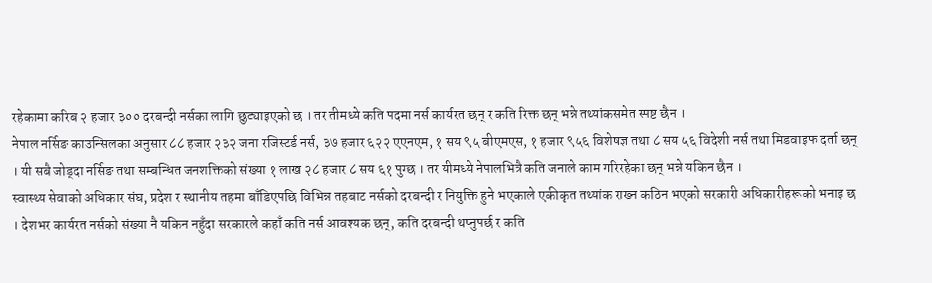रहेकामा करिब २ हजार ३०० दरबन्दी नर्सका लागि छुट्याइएको छ । तर तीमध्ये कति पदमा नर्स कार्यरत छन् र कति रिक्त छन् भन्ने तथ्यांकसमेत स्पष्ट छैन ।
नेपाल नर्सिङ काउन्सिलका अनुसार ८८ हजार २३२ जना रजिस्टर्ड नर्स, ३७ हजार ६२२ एएनएम, १ सय ९५ बीएमएस, १ हजार ९५६ विशेषज्ञ तथा ८ सय ५६ विदेशी नर्स तथा मिडवाइफ दर्ता छन् । यी सबै जोड्दा नर्सिङ तथा सम्बन्धित जनशक्तिको संख्या १ लाख २८ हजार ८ सय ६१ पुग्छ । तर यीमध्ये नेपालभित्रै कति जनाले काम गरिरहेका छन् भन्ने यकिन छैन ।
स्वास्थ्य सेवाको अधिकार संघ, प्रदेश र स्थानीय तहमा बाँडिएपछि विभिन्न तहबाट नर्सको दरबन्दी र नियुक्ति हुने भएकाले एकीकृत तथ्यांक राख्न कठिन भएको सरकारी अधिकारीहरूको भनाइ छ । देशभर कार्यरत नर्सको संख्या नै यकिन नहुँदा सरकारले कहाँ कति नर्स आवश्यक छन्, कति दरबन्दी थप्नुपर्छ र कति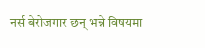नर्स बेरोजगार छन् भन्ने विषयमा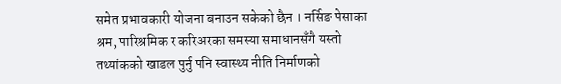समेत प्रभावकारी योजना बनाउन सकेको छैन । नर्सिङ पेसाका श्रम, पारिश्रमिक र करिअरका समस्या समाधानसँगै यस्तो तथ्यांकको खाडल पुर्नु पनि स्वास्थ्य नीति निर्माणको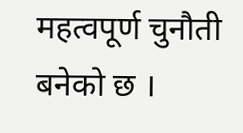महत्वपूर्ण चुनौती बनेको छ ।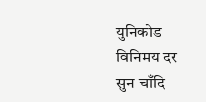युनिकोड
विनिमय दर
सुन चाँदि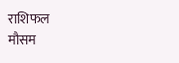राशिफल
मौसम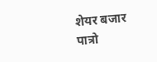शेयर बजार
पात्रो